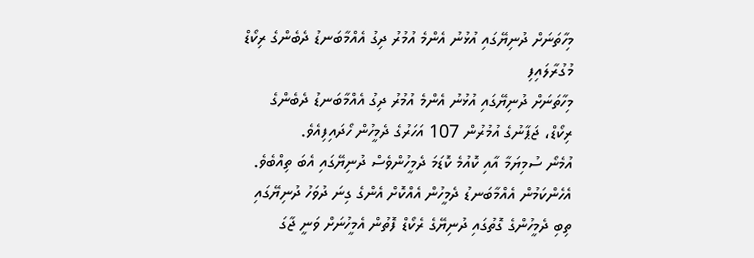މިހާތަނަށް ދުނިޔޭގައި އުޅުނު އެންމެ އުމުރު ދިގު އެއްމާބަނޑު ދެބެންގެ ރިކޯޑް މުގުރާލައިފި
މިހާތަނަށް ދުނިޔޭގައި އުޅުނު އެންމެ އުމުރު ދިގު އެއްމާބަނޑު ދެބެންގެ ރިކޯޑް، ޖަޕާނުގެ އުމުރުން 107 އަހަރުގެ ދެމީހުން ހޯދައިފިއެވެ.
އުމެނޯ ސުމިޔަމާ އާއި ކޮއުމެ ކޮޑަމަ ދެމީހުންވެސް ދުނިޔޭގައި އެބަ ތިއްބެވެ. އެހެންކަމުން އެއްމާބަނޑު ދެމީހުން އެއްކޮށް އެންގެ ގިނަ ދުވަހު ދުނިޔޭގައި ތިބި ދެމީހުންގެ ގޮތުގައި ދުނިޔޭގެ ރެކޯޑް ފޮތުން އެމީހުނަށް ވަނީ ޖާގަ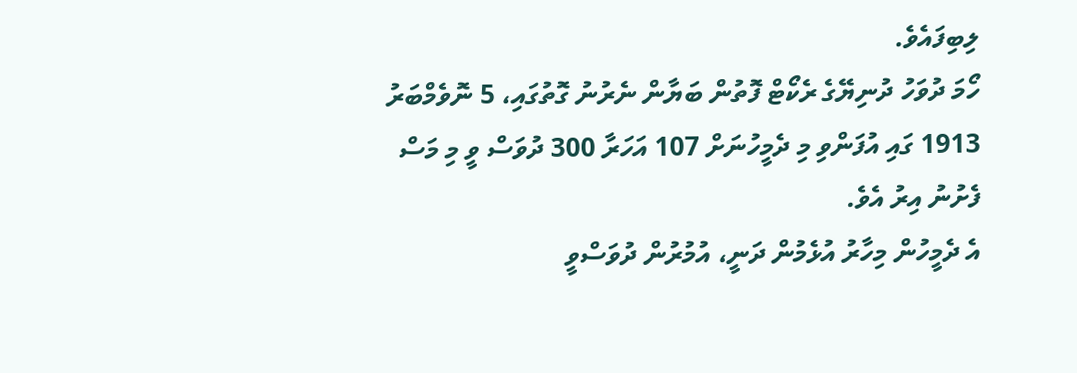ލިބިފައެވެ.
ހޯމަ ދުވަހު ދުނިޔޭގެ ރެކޯޓް ފޮތުން ބަޔާން ނެރުނު ގޮތުގައި، 5 ނޮވެމްބަރު 1913 ގައި އުފަންވި މި ދެމީހުނަށް 107 އަހަރާ 300 ދުވަސް ވީ މި މަސް ފެށުނު އިރު އެވެ.
އެ ދެމީހުން މިހާރު އުޅެމުން ދަނީ، އުމުރުން ދުވަސްވީ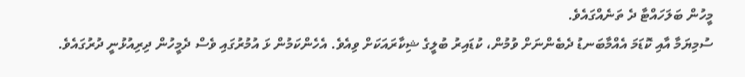މީހުން ބަލަހައްޓާ ދެ ތަނެއްގައެވެ.
ސުމިޔަމާ އާއި ކޮޑަމަ އެއްމާބަނޑު ދެބެންނަށް ވުމުން، ކުޑައިރު ބުލީގެ ޝިކާރައަކަށް ވިއެވެ. އެހެންކަމުން ޅަ އުމުރުގައި ވެސް ދެމީހުން ދިރިއުޅުނީ ދުރުގައެވެ.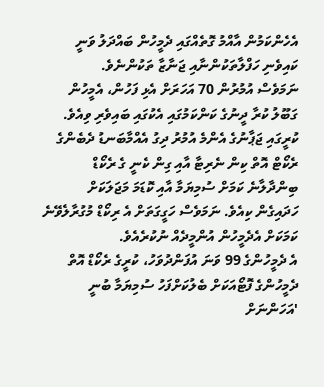އެހެންކަމުން އާއްމު ގޮތެއްގައި ދެމީހުން ބައްދަލު ވަނީ ކައިވެނި ހަފްލާތަކުންނާއި ޖަނާޒާ ތަކުންނެވެ.
ނަމަވެސް އުމުރުން 70 އަހަރަށް އެޅި ފަހުން، އެމީހުން ގަބޫލު ކުރާ ދީނުގެ ކަންކަމުގައި އެކުގައި ބައިވެރި ވިއެވެ.
ކުރީގައި ޖަޕާނުގެ އެންމެ އުމުރު ދިގު އެއްމާބަނޑު ދެބެންގެ ރެކޯޓް އޮތް ކިން ނެރިޓާ އާއި ގިން ކެނީ ގެ ރެކޯޑް ބިންދާލާނެ ކަމަށް ސުމިޔަމާ އާއި ކޮޑަމަ މަޖަލަކަށް ހަދައިގެން ކިއެވެ. ނަމަވެސް ހަގީގަތަށް އެ ރިކޯޑް މުގުރާލެވޭނެ ކަމަކަށް އެދެމީހުން އުންމީދެއް ނުކުރެއެވެ.
އެ ދެމީހުންގެ 99 ވަނަ އުފަންދުވަހު، ކުރީގެ ރެކޯޑް އޮތް ދެމީހުންގެ ފޮޓޯއަކަށް ބެލުކަށްފަހު ސުމިޔަމާ ބުނީ 'އަހަންނަށް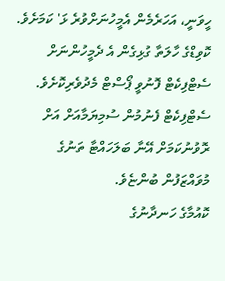ހީވަނީ، އަހަރެމެން އެމީހުނަށްވުރެ ޅަ' ކަމަށެވެ.
ކޮވިޑްގެ ހާލަތާ ގުޅިގެން އެ ދެމީހުންނަށް ސެޓްފިކެޓް ފޮނުވީ ޕޯސްޓް މެދުވެރިކޮށެވެ.
ސެޓްފިކެޓް ފެނުމުން ސުމިޔަމާއަށް އަށް ރޮވުނުކަމަށް އޭނާ ބަލަހައްޓާ ތަނުގެ މުވައްޒަފުން ބުންޏެވެ.
ކޮއުމާގެ ހަނދާނުގެ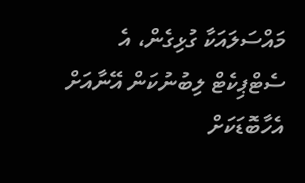މައްސަލައަކާ ގުޅިގެން، އެ ސެޓްޕިކެޓް ލިބުނުކަން އޭނާއަށް އެހާބޮޑަކަށް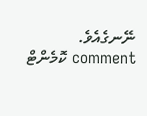ނޭނގެއެވެ.
comment ކޮމެންޓް